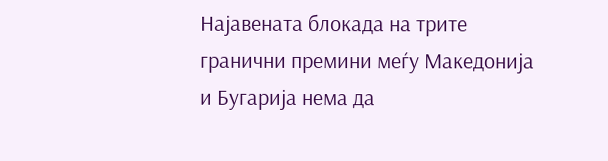Најавената блокада на трите гранични премини меѓу Македонија и Бугарија нема да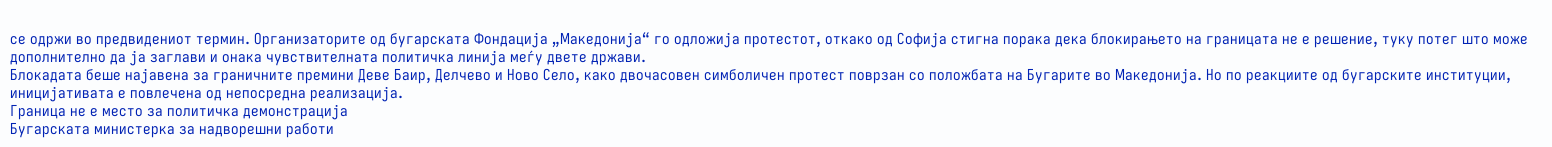се одржи во предвидениот термин. Организаторите од бугарската Фондација „Македонија“ го одложија протестот, откако од Софија стигна порака дека блокирањето на границата не е решение, туку потег што може дополнително да ја заглави и онака чувствителната политичка линија меѓу двете држави.
Блокадата беше најавена за граничните премини Деве Баир, Делчево и Ново Село, како двочасовен симболичен протест поврзан со положбата на Бугарите во Македонија. Но по реакциите од бугарските институции, иницијативата е повлечена од непосредна реализација.
Граница не е место за политичка демонстрација
Бугарската министерка за надворешни работи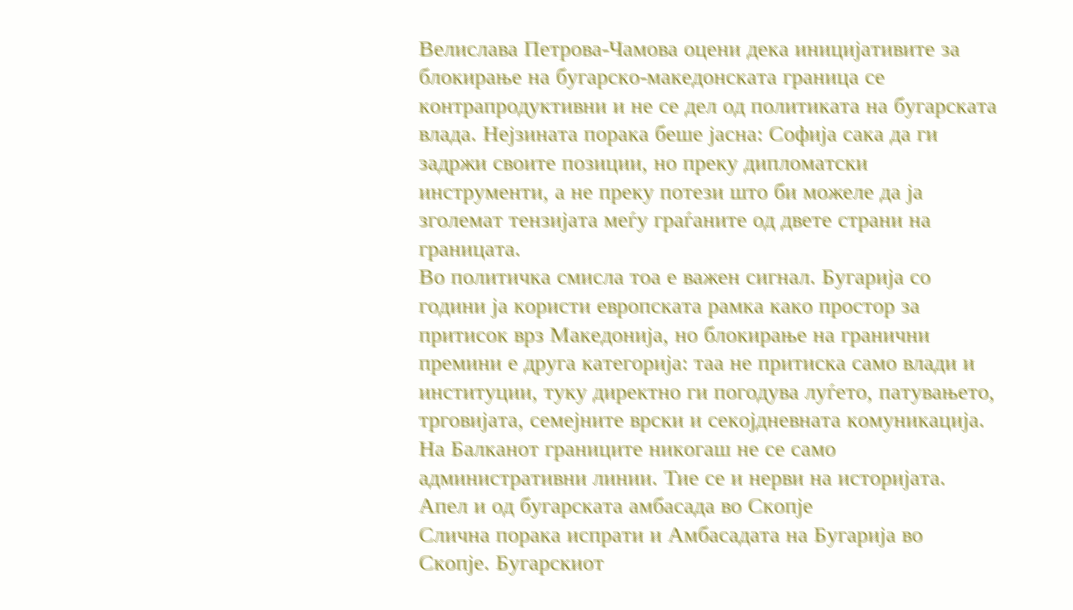Велислава Петрова-Чамова оцени дека иницијативите за блокирање на бугарско-македонската граница се контрапродуктивни и не се дел од политиката на бугарската влада. Нејзината порака беше јасна: Софија сака да ги задржи своите позиции, но преку дипломатски инструменти, а не преку потези што би можеле да ја зголемат тензијата меѓу граѓаните од двете страни на границата.
Во политичка смисла тоа е важен сигнал. Бугарија со години ја користи европската рамка како простор за притисок врз Македонија, но блокирање на гранични премини е друга категорија: таа не притиска само влади и институции, туку директно ги погодува луѓето, патувањето, трговијата, семејните врски и секојдневната комуникација. На Балканот границите никогаш не се само административни линии. Тие се и нерви на историјата.
Апел и од бугарската амбасада во Скопје
Слична порака испрати и Амбасадата на Бугарија во Скопје. Бугарскиот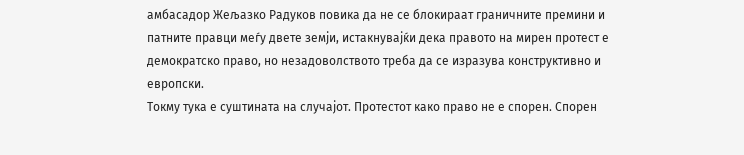амбасадор Жељазко Радуков повика да не се блокираат граничните премини и патните правци меѓу двете земји, истакнувајќи дека правото на мирен протест е демократско право, но незадоволството треба да се изразува конструктивно и европски.
Токму тука е суштината на случајот. Протестот како право не е спорен. Спорен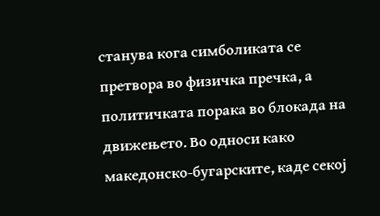станува кога симболиката се претвора во физичка пречка, а политичката порака во блокада на движењето. Во односи како македонско-бугарските, каде секој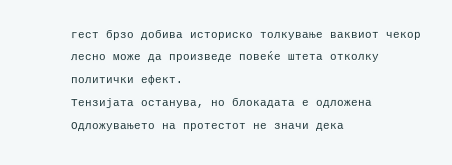гест брзо добива историско толкување ваквиот чекор лесно може да произведе повеќе штета отколку политички ефект.
Тензијата останува, но блокадата е одложена
Одложувањето на протестот не значи дека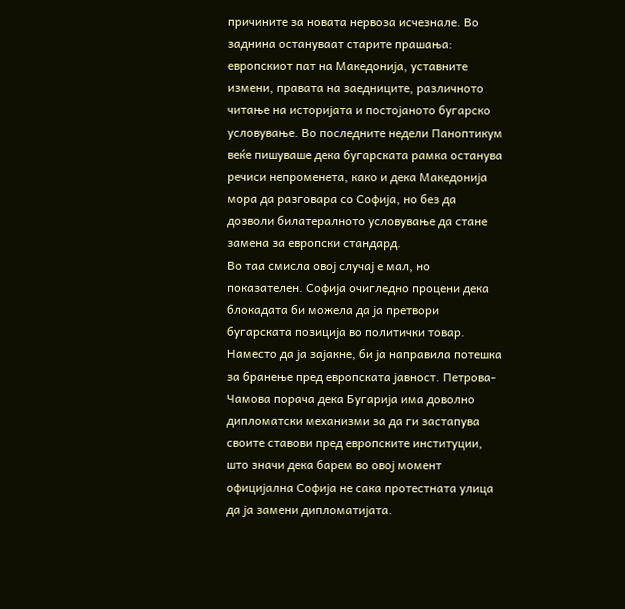причините за новата нервоза исчезнале. Во заднина остануваат старите прашања: европскиот пат на Македонија, уставните измени, правата на заедниците, различното читање на историјата и постојаното бугарско условување. Во последните недели Паноптикум веќе пишуваше дека бугарската рамка останува речиси непроменета, како и дека Македонија мора да разговара со Софија, но без да дозволи билатералното условување да стане замена за европски стандард.
Во таа смисла овој случај е мал, но показателен. Софија очигледно процени дека блокадата би можела да ја претвори бугарската позиција во политички товар. Наместо да ја зајакне, би ја направила потешка за бранење пред европската јавност. Петрова-Чамова порача дека Бугарија има доволно дипломатски механизми за да ги застапува своите ставови пред европските институции, што значи дека барем во овој момент официјална Софија не сака протестната улица да ја замени дипломатијата.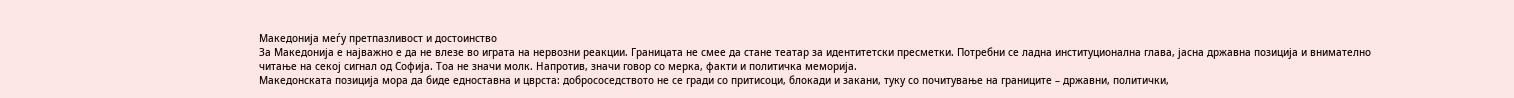Македонија меѓу претпазливост и достоинство
За Македонија е најважно е да не влезе во играта на нервозни реакции. Границата не смее да стане театар за идентитетски пресметки. Потребни се ладна институционална глава, јасна државна позиција и внимателно читање на секој сигнал од Софија. Тоа не значи молк. Напротив, значи говор со мерка, факти и политичка меморија.
Македонската позиција мора да биде едноставна и цврста: добрососедството не се гради со притисоци, блокади и закани, туку со почитување на границите – државни, политички,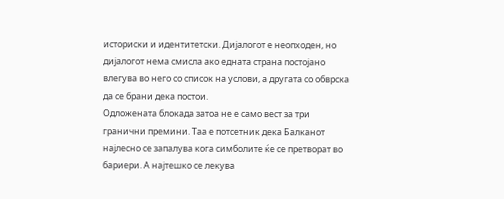историски и идентитетски. Дијалогот е неопходен, но дијалогот нема смисла ако едната страна постојано влегува во него со список на услови, а другата со обврска да се брани дека постои.
Одложената блокада затоа не е само вест за три гранични премини. Таа е потсетник дека Балканот најлесно се запалува кога симболите ќе се претворат во бариери. А најтешко се лекува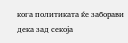кога политиката ќе заборави дека зад секоја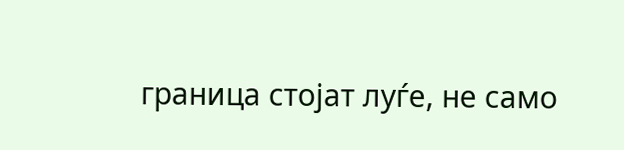граница стојат луѓе, не само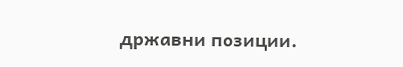државни позиции.